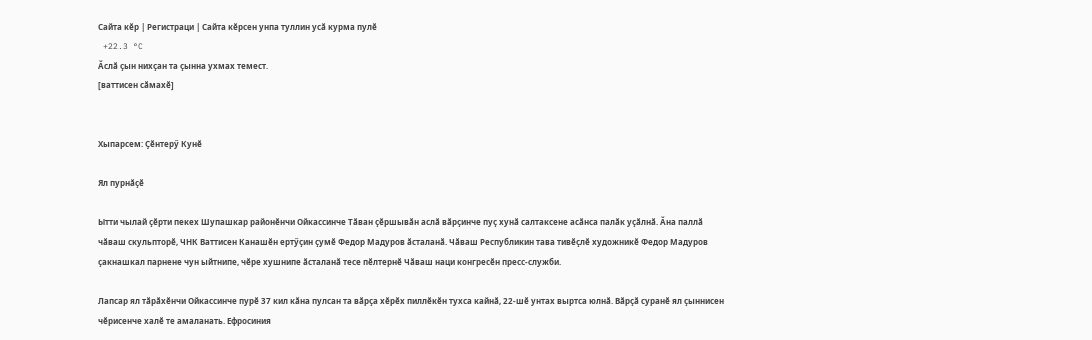Сайта кӗр | Регистраци | Сайта кӗрсен унпа туллин усӑ курма пулӗ
 +22.3 °C
Ӑслӑ ҫын нихҫан та ҫынна ухмах темест.
[ваттисен сӑмахӗ]


Хыпарсем: Ҫӗнтерӳ Кунӗ

Ял пурнӑҫӗ

Ытти чылай ҫӗрти пекех Шупашкар районӗнчи Ойкассинче Тӑван ҫӗршывӑн аслӑ вӑрҫинче пyҫ хунӑ салтаксене асӑнса палӑк уҫӑлнӑ. Ӑна паллӑ чӑваш скульпторӗ, ЧНК Ваттисен Канашӗн ертӳҫин ҫyмӗ Федор Мадуров ӑсталанӑ. Чӑваш Республикин тава тивӗҫлӗ художникӗ Федор Мадуров ҫакнашкал парнене чун ыйтнипе, чӗре хушнипе ӑсталанӑ тесе пӗлтернӗ Чӑваш наци конгресӗн пресс-служби.

Лапсар ял тӑрӑхӗнчи Ойкассинче пypӗ 37 кил кӑна пулсан та вӑрҫа xӗpӗx пиллӗкӗн тухса кайнӑ, 22-шӗ унтах выртса юлнӑ. Bӑpҫӑ суранӗ ял ҫыннисен чӗрисенче халӗ те амаланать. Ефросиния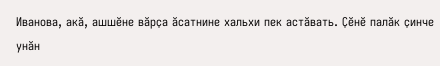Иванова, акӑ, ашшӗне вӑрҫа ӑсатнине хальхи пек астӑвать. Ҫӗнӗ палӑк ҫинче унӑн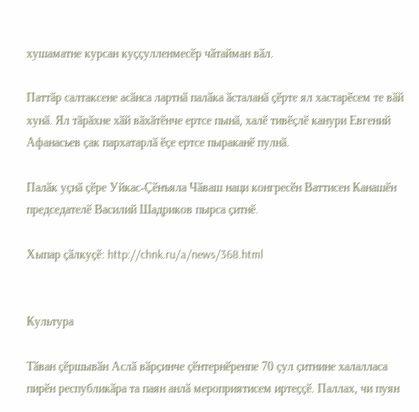хушаматне курсан куҫҫулленмесӗр чӑтайман вӑл.

Паттӑр салтаксене асӑнса лартнӑ палӑка ӑсталанӑ ҫӗрте ял хастарӗсем те вӑй хунӑ. Ял тӑрӑхне хӑй вӑхӑтӗнче ертсе пынӑ, халӗ тивӗҫлӗ канури Евгений Афанасьев ҫaк пархатарлӑ ӗҫe ертсе пыраканӗ пулнӑ.

Палӑк уҫнӑ ҫӗpe Уйкас-Ҫӗнъяла Чӑваш наци конгресӗн Ваттисен Канашӗн председателӗ Василий Шадриков пырса ҫитнӗ.

Хыпар ҫӑлкуҫӗ: http://chnk.ru/a/news/368.html


Культура

Тӑван ҫӗршывӑн Аслӑ вӑрҫинче ҫӗнтернӗренпе 70 ҫул ҫитнине халалласа пирӗн республикӑра та паян анлӑ мероприятисем иртеҫҫӗ. Паллах, чи пуян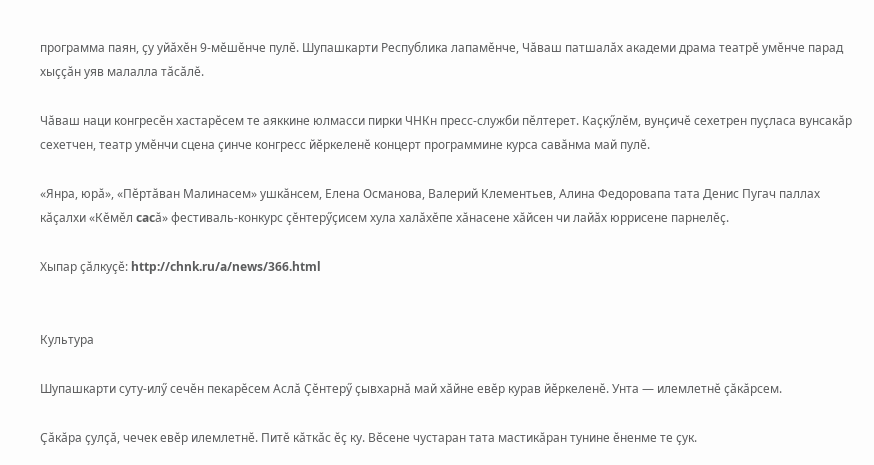программа паян, ҫу уйӑхӗн 9-мӗшӗнче пулӗ. Шупашкарти Республика лапамӗнче, Чӑваш патшалӑх академи драма театрӗ умӗнче парад хыҫҫӑн уяв малалла тӑсӑлӗ.

Чӑваш наци конгресӗн хастарӗсем те аяккине юлмасси пирки ЧНКн пресс-служби пӗлтерет. Каҫкӳлӗм, вунҫичӗ сехетрен пуҫласа вунсакӑр сехетчен, театр умӗнчи сцена ҫинче конгресс йӗркеленӗ концерт программине курса савӑнма май пулӗ.

«Янра, юрӑ», «Пӗртӑван Малинасем» ушкӑнсем, Елена Османова, Валерий Клементьев, Алина Федоровапа тата Денис Пугач паллах кӑҫалхи «Кӗмӗл cacӑ» фестиваль-конкурс ҫӗнтерӳҫисем хула халӑхӗпе хӑнасене хӑйсен чи лайӑх юррисене парнелӗҫ.

Хыпар ҫӑлкуҫӗ: http://chnk.ru/a/news/366.html


Культура

Шупашкарти суту-илӳ сечӗн пекарӗсем Аслӑ Ҫӗнтерӳ ҫывхарнӑ май хӑйне евӗр курав йӗркеленӗ. Унта — илемлетнӗ ҫӑкӑрсем.

Ҫӑкӑра ҫулҫӑ, чечек евӗр илемлетнӗ. Питӗ кӑткӑс ӗҫ ку. Вӗсене чустаран тата мастикӑран тунине ӗненме те ҫук.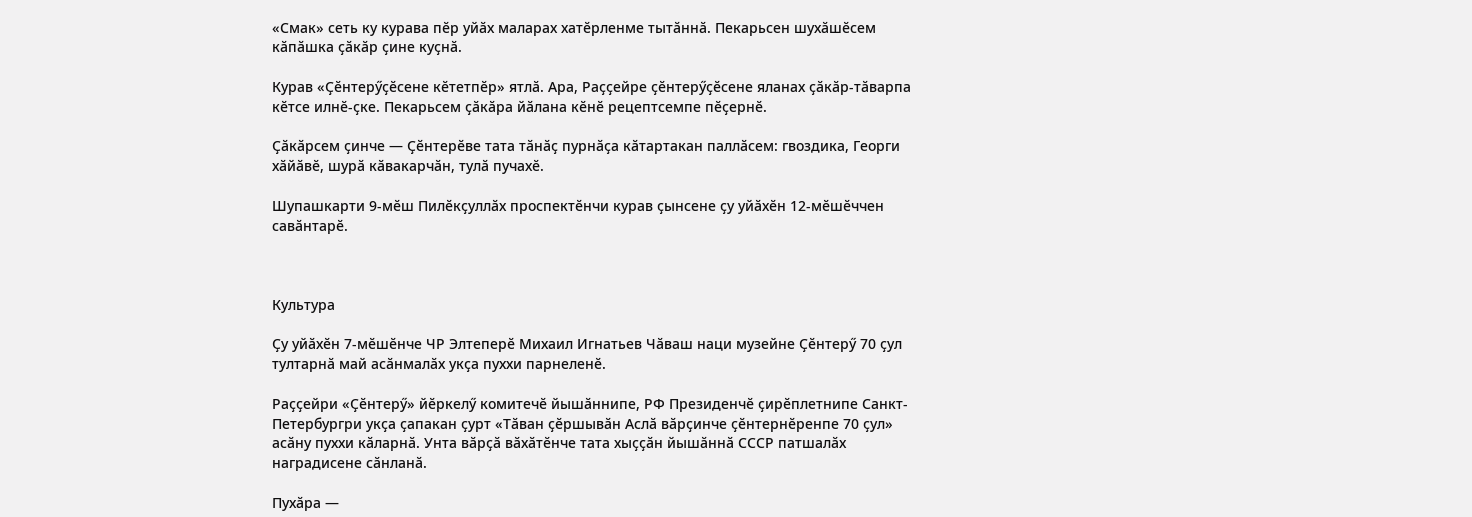«Смак» сеть ку курава пӗр уйӑх маларах хатӗрленме тытӑннӑ. Пекарьсен шухӑшӗсем кӑпӑшка ҫӑкӑр ҫине куҫнӑ.

Курав «Ҫӗнтерӳҫӗсене кӗтетпӗр» ятлӑ. Ара, Раҫҫейре ҫӗнтерӳҫӗсене яланах ҫӑкӑр-тӑварпа кӗтсе илнӗ-ҫке. Пекарьсем ҫӑкӑра йӑлана кӗнӗ рецептсемпе пӗҫернӗ.

Ҫӑкӑрсем ҫинче — Ҫӗнтерӗве тата тӑнӑҫ пурнӑҫа кӑтартакан паллӑсем: гвоздика, Георги хӑйӑвӗ, шурӑ кӑвакарчӑн, тулӑ пучахӗ.

Шупашкарти 9-мӗш Пилӗкҫуллӑх проспектӗнчи курав ҫынсене ҫу уйӑхӗн 12-мӗшӗччен савӑнтарӗ.



Культура

Ҫу уйӑхӗн 7-мӗшӗнче ЧР Элтеперӗ Михаил Игнатьев Чӑваш наци музейне Ҫӗнтерӳ 70 ҫул тултарнӑ май асӑнмалӑх укҫа пуххи парнеленӗ.

Раҫҫейри «Ҫӗнтерӳ» йӗркелӳ комитечӗ йышӑннипе, РФ Президенчӗ ҫирӗплетнипе Санкт-Петербургри укҫа ҫапакан ҫурт «Тӑван ҫӗршывӑн Аслӑ вӑрҫинче ҫӗнтернӗренпе 70 ҫул» асӑну пуххи кӑларнӑ. Унта вӑрҫӑ вӑхӑтӗнче тата хыҫҫӑн йышӑннӑ СССР патшалӑх наградисене сӑнланӑ.

Пухӑра —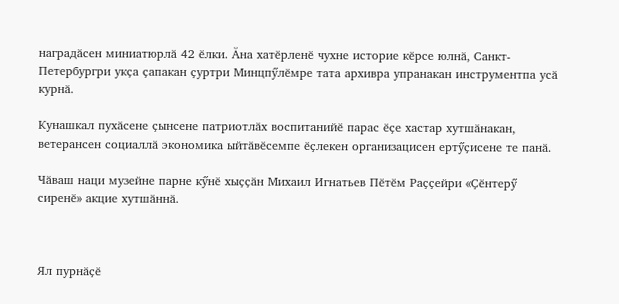наградӑсен миниатюрлӑ 42 ӗлки. Ӑна хатӗрленӗ чухне историе кӗрсе юлнӑ, Санкт-Петербургри укҫа ҫапакан ҫуртри Минцпӳлӗмре тата архивра упранакан инструментпа усӑ курнӑ.

Кунашкал пухӑсене ҫынсене патриотлӑх воспитанийӗ парас ӗҫе хастар хутшӑнакан, ветерансен социаллӑ экономика ыйтӑвӗсемпе ӗҫлекен организацисен ертӳҫисене те панӑ.

Чӑваш наци музейне парне кӳнӗ хыҫҫӑн Михаил Игнатьев Пӗтӗм Раҫҫейри «Ҫӗнтерӳ сиренӗ» акцие хутшӑннӑ.



Ял пурнӑҫӗ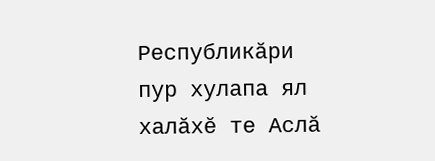Республикӑри пур хулапа ял халӑхӗ те Аслӑ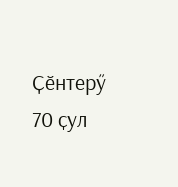Ҫӗнтерӳ 70 ҫул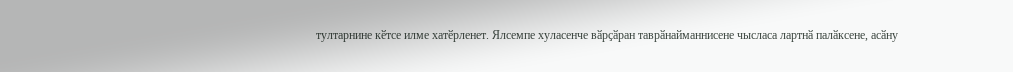тултарнине кӗтсе илме хатӗрленет. Ялсемпе хуласенче вӑрҫӑран таврӑнайманнисене чысласа лартнӑ палӑксене, асӑну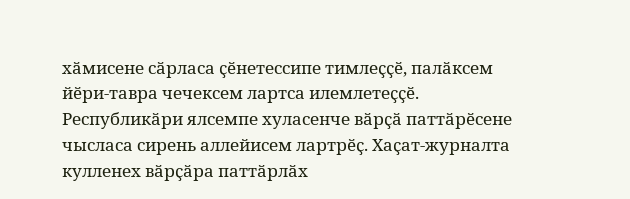хӑмисене сӑрласа ҫӗнетессипе тимлеҫҫӗ, палӑксем йӗри-тавра чечексем лартса илемлетеҫҫӗ. Республикӑри ялсемпе хуласенче вӑрҫӑ паттӑрӗсене чысласа сирень аллейисем лартрӗҫ. Хаҫат-журналта кулленех вӑрҫӑра паттӑрлӑх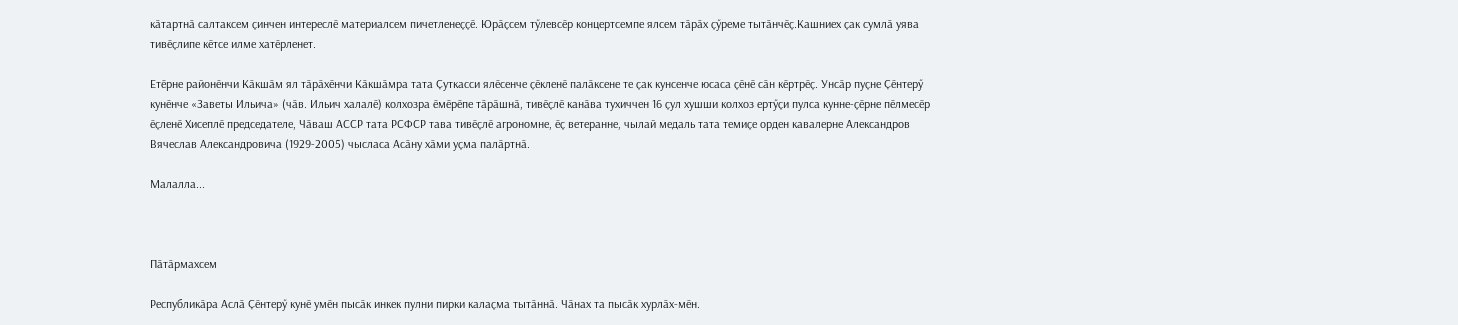кӑтартнӑ салтаксем ҫинчен интереслӗ материалсем пичетленеҫҫӗ. Юрӑҫсем тӳлевсӗр концертсемпе ялсем тӑрӑх ҫӳреме тытӑнчӗҫ.Кашниех ҫак сумлӑ уява тивӗҫлипе кӗтсе илме хатӗрленет.

Етӗрне районӗнчи Кӑкшӑм ял тӑрӑхӗнчи Кӑкшӑмра тата Ҫуткасси ялӗсенче ҫӗкленӗ палӑксене те ҫак кунсенче юсаса ҫӗнӗ сӑн кӗртрӗҫ. Унсӑр пуҫне Ҫӗнтерӳ кунӗнче «Заветы Ильича» (чӑв. Ильич халалӗ) колхозра ӗмӗрӗпе тӑрӑшнӑ, тивӗҫлӗ канӑва тухиччен 16 ҫул хушши колхоз ертӳҫи пулса кунне-ҫӗрне пӗлмесӗр ӗҫленӗ Хисеплӗ председателе, Чӑваш АССР тата РСФСР тава тивӗҫлӗ агрономне, ӗҫ ветеранне, чылай медаль тата темиҫе орден кавалерне Александров Вячеслав Александровича (1929-2005) чысласа Асӑну хӑми уҫма палӑртнӑ.

Малалла...



Пӑтӑрмахсем

Республикӑра Аслӑ Ҫӗнтерӳ кунӗ умӗн пысӑк инкек пулни пирки калаҫма тытӑннӑ. Чӑнах та пысӑк хурлӑх-мӗн.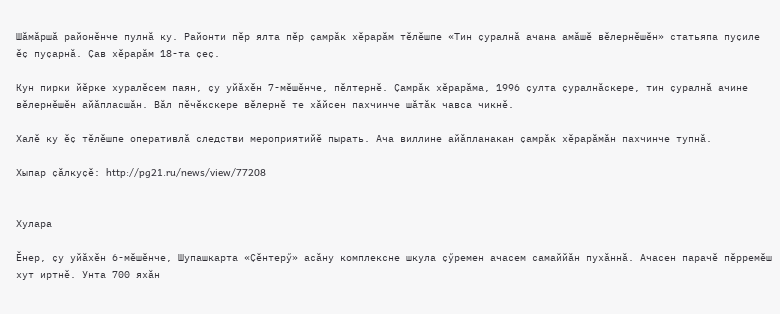Шӑмӑршӑ районӗнче пулнӑ ку. Районти пӗр ялта пӗр ҫамрӑк хӗрарӑм тӗлӗшпе «Тин ҫуралнӑ ачана амӑшӗ вӗлернӗшӗн» статьяпа пуҫиле ӗҫ пуҫарнӑ. Ҫав хӗрарӑм 18-та ҫеҫ.

Кун пирки йӗрке хуралӗсем паян, ҫу уйӑхӗн 7-мӗшӗнче, пӗлтернӗ. Ҫамрӑк хӗрарӑма, 1996 ҫулта ҫуралнӑскере, тин ҫуралнӑ ачине вӗлернӗшӗн айӑпласшӑн. Вӑл пӗчӗкскере вӗлернӗ те хӑйсен пахчинче шӑтӑк чавса чикнӗ.

Халӗ ку ӗҫ тӗлӗшпе оперативлӑ следстви мероприятийӗ пырать. Ача виллине айӑпланакан ҫамрӑк хӗрарӑмӑн пахчинче тупнӑ.

Хыпар ҫӑлкуҫӗ: http://pg21.ru/news/view/77208


Хулара

Ӗнер, ҫу уйӑхӗн 6-мӗшӗнче, Шупашкарта «Ҫӗнтерӳ» асӑну комплексне шкула ҫӳремен ачасем самаййӑн пухӑннӑ. Ачасен парачӗ пӗрремӗш хут иртнӗ. Унта 700 яхӑн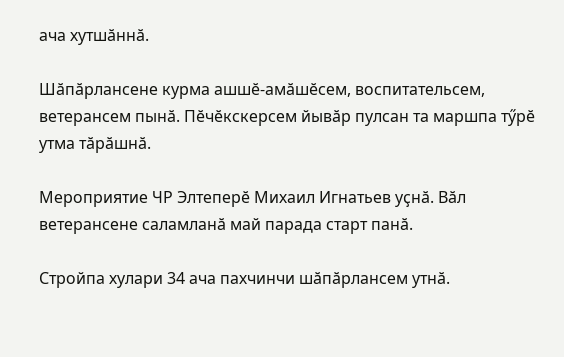ача хутшӑннӑ.

Шӑпӑрлансене курма ашшӗ-амӑшӗсем, воспитательсем, ветерансем пынӑ. Пӗчӗкскерсем йывӑр пулсан та маршпа тӳрӗ утма тӑрӑшнӑ.

Мероприятие ЧР Элтеперӗ Михаил Игнатьев уҫнӑ. Вӑл ветерансене саламланӑ май парада старт панӑ.

Стройпа хулари 34 ача пахчинчи шӑпӑрлансем утнӑ.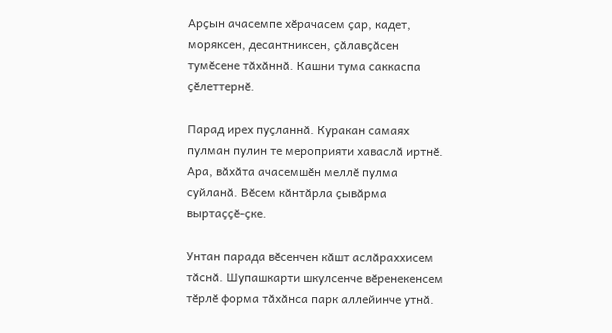Арҫын ачасемпе хӗрачасем ҫар, кадет, моряксен, десантниксен, ҫӑлавҫӑсен тумӗсене тӑхӑннӑ. Кашни тума саккаспа ҫӗлеттернӗ.

Парад ирех пуҫланнӑ. Куракан самаях пулман пулин те мероприяти хаваслӑ иртнӗ. Ара, вӑхӑта ачасемшӗн меллӗ пулма суйланӑ. Вӗсем кӑнтӑрла ҫывӑрма выртаҫҫӗ-ҫке.

Унтан парада вӗсенчен кӑшт аслӑраххисем тӑснӑ. Шупашкарти шкулсенче вӗренекенсем тӗрлӗ форма тӑхӑнса парк аллейинче утнӑ.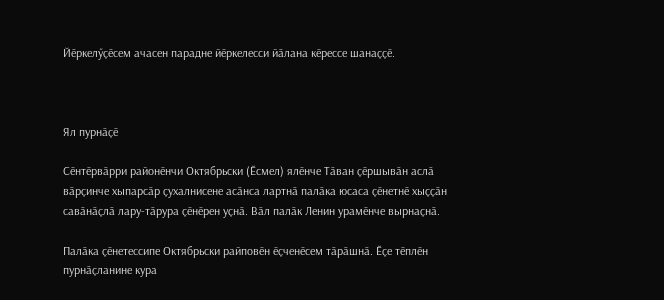Йӗркелӳҫӗсем ачасен парадне йӗркелесси йӑлана кӗрессе шанаҫҫӗ.



Ял пурнӑҫӗ

Сӗнтӗрвӑрри районӗнчи Октябрьски (Ӗсмел) ялӗнче Тӑван ҫӗршывӑн аслӑ вӑрҫинче хыпарсӑр ҫухалнисене асӑнса лартнӑ палӑка юсаса ҫӗнетнӗ хыҫҫӑн савӑнӑҫлӑ лару-тӑрура ҫӗнӗрен уҫнӑ. Вӑл палӑк Ленин урамӗнче вырнаҫнӑ.

Палӑка ҫӗнетессипе Октябрьски райповӗн ӗҫченӗсем тӑрӑшнӑ. Ӗҫе тӗплӗн пурнӑҫланине кура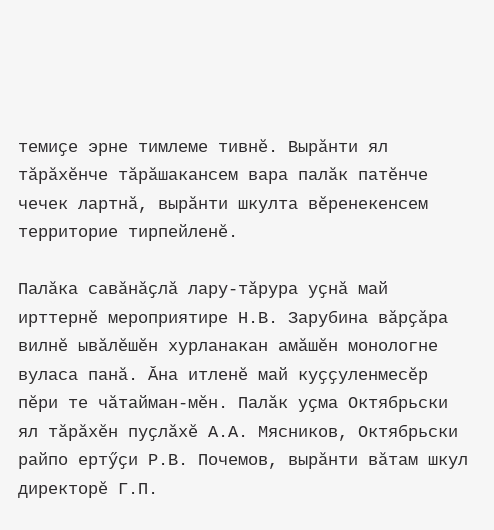темиҫе эрне тимлеме тивнӗ. Вырӑнти ял тӑрӑхӗнче тӑрӑшакансем вара палӑк патӗнче чечек лартнӑ, вырӑнти шкулта вӗренекенсем территорие тирпейленӗ.

Палӑка савӑнӑҫлӑ лару-тӑрура уҫнӑ май ирттернӗ мероприятире Н.В. Зарубина вӑрҫӑра вилнӗ ывӑлӗшӗн хурланакан амӑшӗн монологне вуласа панӑ. Ӑна итленӗ май куҫҫуленмесӗр пӗри те чӑтайман-мӗн. Палӑк уҫма Октябрьски ял тӑрӑхӗн пуҫлӑхӗ А.А. Мясников, Октябрьски райпо ертӳҫи Р.В. Почемов, вырӑнти вӑтам шкул директорӗ Г.П.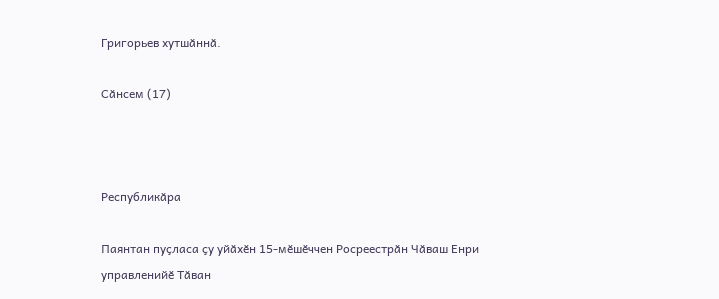Григорьев хутшӑннӑ.

Сӑнсем (17)



Республикӑра

Паянтан пуҫласа ҫу уйӑхӗн 15-мӗшӗччен Росреестрӑн Чӑваш Енри управленийӗ Тӑван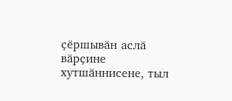ҫӗршывӑн аслӑ вӑрҫине хутшӑннисене, тыл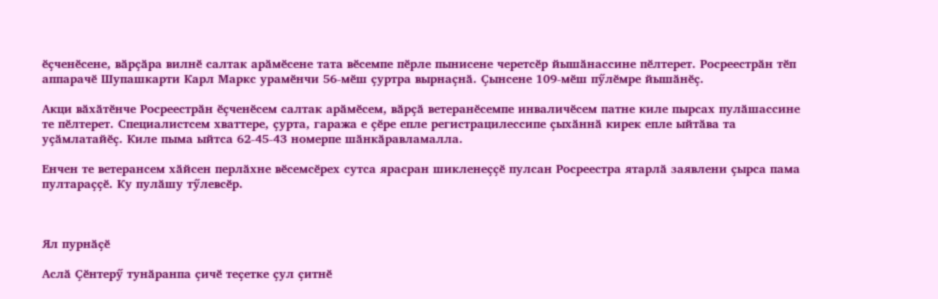ӗҫченӗсене, вӑрҫӑра вилнӗ салтак арӑмӗсене тата вӗсемпе пӗрле пынисене черетсӗр йышӑнассине пӗлтерет. Росреестрӑн тӗп аппарачӗ Шупашкарти Карл Маркс урамӗнчи 56-мӗш ҫуртра вырнаҫнӑ. Ҫынсене 109-мӗш пӳлӗмре йышӑнӗҫ.

Акци вӑхӑтӗнче Росреестрӑн ӗҫченӗсем салтак арӑмӗсем, вӑрҫӑ ветеранӗсемпе инваличӗсем патне киле пырсах пулӑшассине те пӗлтерет. Специалистсем хваттере, ҫурта, гаража е ҫӗре епле регистрацилессипе ҫыхӑннӑ кирек епле ыйтӑва та уҫӑмлатайӗҫ. Киле пыма ыйтса 62-45-43 номерпе шӑнкӑравламалла.

Енчен те ветерансем хӑйсен пeрлӑхне вӗсемсӗрех сутса ярасран шикленеҫҫӗ пулсан Росреестра ятарлӑ заявлени ҫырса пама пултараҫҫӗ. Ку пулӑшу тӳлевсӗр.



Ял пурнӑҫӗ

Аслӑ Ҫӗнтерӳ тунӑранпа ҫичӗ теҫетке ҫул ҫитнӗ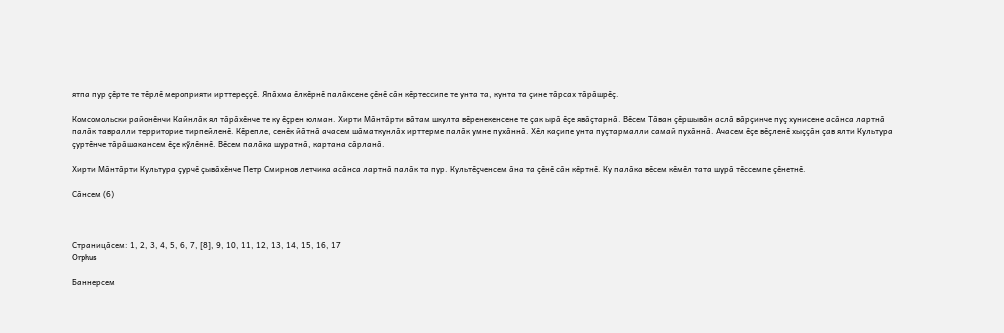ятпа пур ҫӗрте те тӗрлӗ мероприяти ирттереҫҫӗ. Япӑхма ӗлкӗрнӗ палӑксене ҫӗнӗ сӑн кӗртессипе те унта та, кунта та ҫине тӑрсах тӑрӑшрӗҫ.

Комсомольски районӗнчи Кайнлӑк ял тӑрӑхӗнче те ку ӗҫрен юлман. Хирти Мӑнтӑрти вӑтам шкулта вӗренекенсене те ҫак ырӑ ӗҫе явӑҫтарнӑ. Вӗсем Тӑван ҫӗршывӑн аслӑ вӑрҫинче пуҫ хунисене асӑнса лартнӑ палӑк тавралли территорие тирпейленӗ. Кӗрепле, сенӗк йӑтнӑ ачасем шӑматкунлӑх ирттерме палӑк умне пухӑннӑ. Хӗл каҫипе унта пуҫтармалли самай пухӑннӑ. Ачасем ӗҫе вӗҫленӗ хыҫҫӑн ҫав ялти Культура ҫуртӗнче тӑрӑшакансем ӗҫе кӳлӗннӗ. Вӗсем палӑка шуратнӑ, картана сӑрланӑ.

Хирти Мӑнтӑрти Культура ҫурчӗ ҫывӑхӗнче Петр Смирнов летчика асӑнса лартнӑ палӑк та пур. Культӗҫченсем ӑна та ҫӗнӗ сӑн кӗртнӗ. Ку палӑка вӗсем кӗмӗл тата шурӑ тӗссемпе ҫӗнетнӗ.

Сӑнсем (6)



Страницӑсем: 1, 2, 3, 4, 5, 6, 7, [8], 9, 10, 11, 12, 13, 14, 15, 16, 17
Orphus

Баннерсем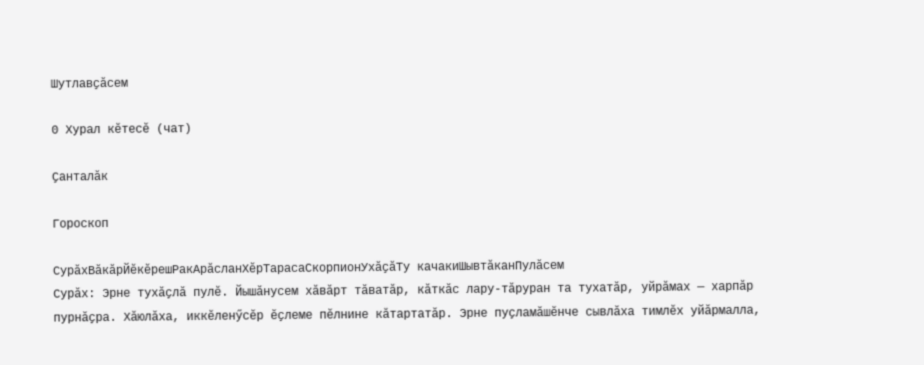Шутлавҫӑсем

0 Хурал кӗтесӗ (чат)

Ҫанталӑк

Гороскоп

СурӑхВӑкӑрЙӗкӗрешРакАрӑсланХӗрТарасаСкорпионУхӑҫӑТу качакиШывтӑканПулӑсем
Сурӑх: Эрне тухӑҫлӑ пулӗ. Йышӑнусем хӑвӑрт тӑватӑр, кӑткӑс лару-тӑруран та тухатӑр, уйрӑмах — харпӑр пурнӑҫра. Хӑюлӑха, иккӗленӳсӗр ӗҫлеме пӗлнине кӑтартатӑр. Эрне пуҫламӑшӗнче сывлӑха тимлӗх уйӑрмалла,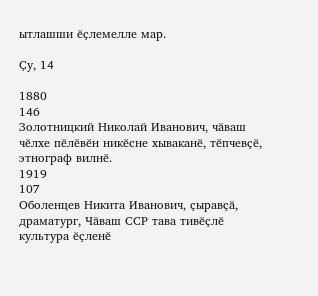ытлашши ӗҫлемелле мар.

Ҫу, 14

1880
146
Золотницкий Николай Иванович, чӑваш чӗлхе пӗлӗвӗн никӗсне хываканӗ, тӗпчевҫӗ, этнограф вилнӗ.
1919
107
Оболенцев Никита Иванович, ҫыравҫӑ, драматург, Чӑваш ССР тава тивӗҫлӗ культура ӗҫленӗ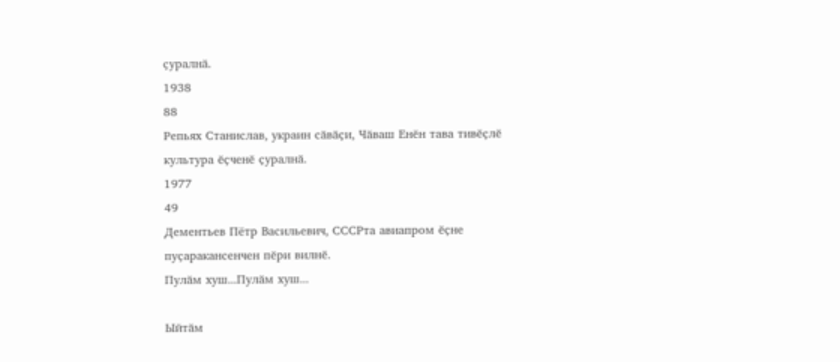ҫуралнӑ.
1938
88
Репьях Станислав, украин сӑвӑҫи, Чӑваш Енӗн тава тивӗҫлӗ культура ӗҫченӗ ҫуралнӑ.
1977
49
Дементьев Пётр Васильевич, СССРта авиапром ӗҫне пуҫаракансенчен пӗри вилнӗ.
Пулӑм хуш...Пулӑм хуш...

Ыйтӑм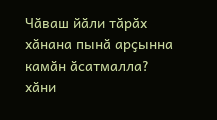Чӑваш йӑли тӑрӑх хӑнана пынӑ арҫынна камӑн ӑсатмалла?
хӑни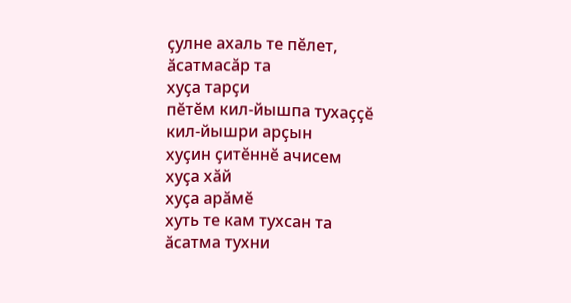ҫулне ахаль те пӗлет, ӑсатмасӑр та
хуҫа тарҫи
пӗтӗм кил-йышпа тухаҫҫӗ
кил-йышри арҫын
хуҫин ҫитӗннӗ ачисем
хуҫа хӑй
хуҫа арӑмӗ
хуть те кам тухсан та
ӑсатма тухни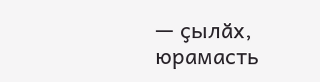— ҫылӑх, юрамасть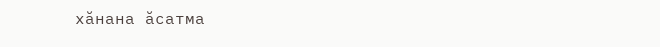хӑнана ӑсатма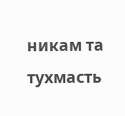никам та тухмасть